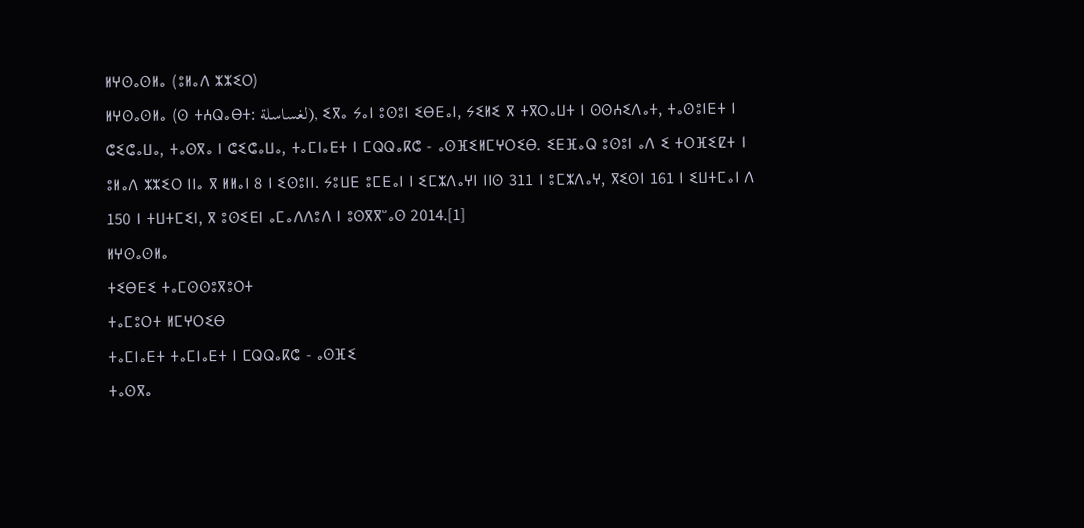ⵍⵖⵙⴰⵙⵍⴰ (ⵓⵍⴰⴷ ⵣⵣⵉⵔ)
ⵍⵖⵙⴰⵙⵍⴰ (ⵙ ⵜⵄⵕⴰⴱⵜ: لغساسلة), ⵉⴳⴰ ⵢⴰⵏ ⵓⵙⵓⵏ ⵉⴱⴹⴰⵏ, ⵢⵉⵍⵉ ⴳ ⵜⴳⵔⴰⵡⵜ ⵏ ⵙⵙⵄⵉⴷⴰⵜ, ⵜⴰⵙⵓⵏⴹⵜ ⵏ ⵛⵉⵛⴰⵡⴰ, ⵜⴰⵙⴳⴰ ⵏ ⵛⵉⵛⴰⵡⴰ, ⵜⴰⵎⵏⴰⴹⵜ ⵏ ⵎⵕⵕⴰⴽⵛ - ⴰⵙⴼⵉⵍⵎⵖⵔⵉⴱ. ⵉⴹⴼⴰⵕ ⵓⵙⵓⵏ ⴰⴷ ⵉ ⵜⵔⴼⵉⵇⵜ ⵏ ⵓⵍⴰⴷ ⵣⵣⵉⵔ ⵏⵏⴰ ⴳ ⵍⵍⴰⵏ 8 ⵏ ⵉⵙⵓⵏⵏ. ⵢⵓⵡⴹ ⵓⵎⴹⴰⵏ ⵏ ⵉⵎⵣⴷⴰⵖⵏ ⵏⵏⵙ 311 ⵏ ⵓⵎⵣⴷⴰⵖ, ⴳⵉⵙⵏ 161 ⵏ ⵉⵡⵜⵎⴰⵏ ⴷ 150 ⵏ ⵜⵡⵜⵎⵉⵏ, ⴳ ⵓⵙⵉⴹⵏ ⴰⵎⴰⴷⴷⵓⴷ ⵏ ⵓⵙⴳⴳⵯⴰⵙ 2014.[1]
ⵍⵖⵙⴰⵙⵍⴰ
ⵜⵉⴱⴹⵉ ⵜⴰⵎⵙⵙⵓⴳⵓⵔⵜ
ⵜⴰⵎⵓⵔⵜ ⵍⵎⵖⵔⵉⴱ
ⵜⴰⵎⵏⴰⴹⵜ ⵜⴰⵎⵏⴰⴹⵜ ⵏ ⵎⵕⵕⴰⴽⵛ - ⴰⵙⴼⵉ
ⵜⴰⵙⴳⴰ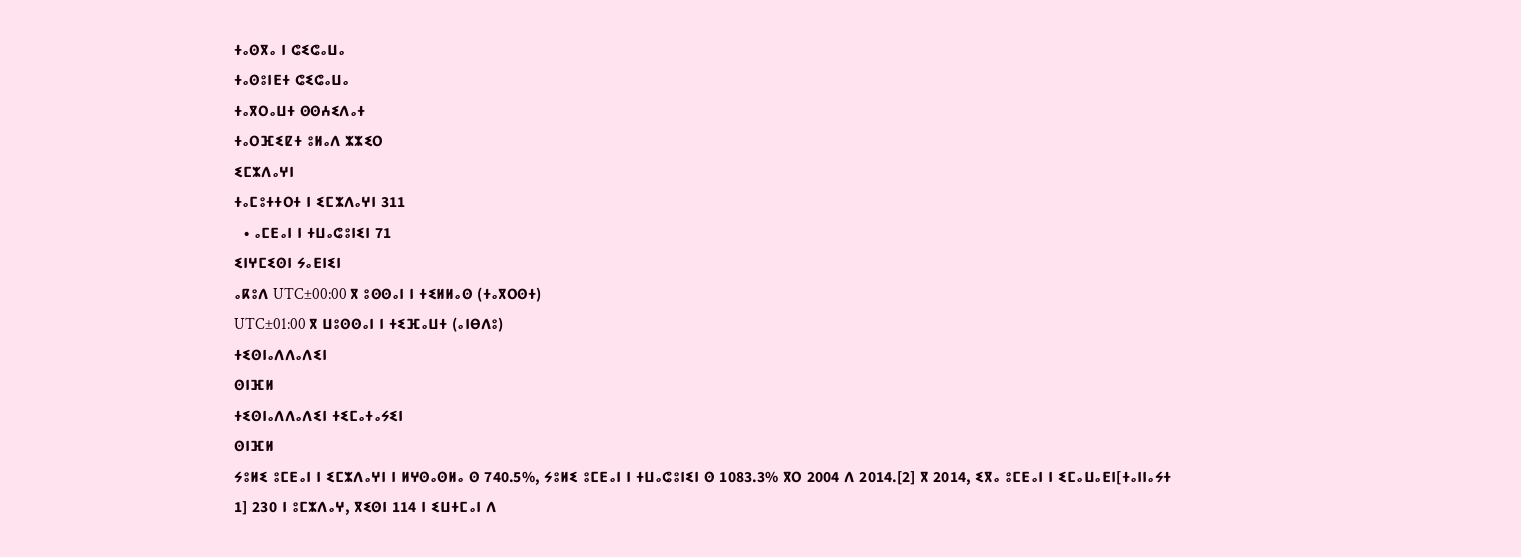ⵜⴰⵙⴳⴰ ⵏ ⵛⵉⵛⴰⵡⴰ
ⵜⴰⵙⵓⵏⴹⵜ ⵛⵉⵛⴰⵡⴰ
ⵜⴰⴳⵔⴰⵡⵜ ⵙⵙⵄⵉⴷⴰⵜ
ⵜⴰⵔⴼⵉⵇⵜ ⵓⵍⴰⴷ ⵣⵣⵉⵔ
ⵉⵎⵣⴷⴰⵖⵏ
ⵜⴰⵎⵓⵜⵜⵔⵜ ⵏ ⵉⵎⵣⴷⴰⵖⵏ 311
  • ⴰⵎⴹⴰⵏ ⵏ ⵜⵡⴰⵛⵓⵏⵉⵏ 71
ⵉⵏⵖⵎⵉⵙⵏ ⵢⴰⴹⵏⵉⵏ
ⴰⴽⵓⴷ UTC±00:00 ⴳ ⵓⵙⵙⴰⵏ ⵏ ⵜⵉⵍⵍⴰⵙ (ⵜⴰⴳⵔⵙⵜ)
UTC±01:00 ⴳ ⵡⵓⵙⵙⴰⵏ ⵏ ⵜⵉⴼⴰⵡⵜ (ⴰⵏⴱⴷⵓ)
ⵜⵉⵙⵏⴰⴷⴷⴰⴷⵉⵏ
ⵙⵏⴼⵍ
ⵜⵉⵙⵏⴰⴷⴷⴰⴷⵉⵏ ⵜⵉⵎⴰⵜⴰⵢⵉⵏ
ⵙⵏⴼⵍ
ⵢⵓⵍⵉ ⵓⵎⴹⴰⵏ ⵏ ⵉⵎⵣⴷⴰⵖⵏ ⵏ ⵍⵖⵙⴰⵙⵍⴰ ⵙ 740.5%, ⵢⵓⵍⵉ ⵓⵎⴹⴰⵏ ⵏ ⵜⵡⴰⵛⵓⵏⵉⵏ ⵙ 1083.3% ⴳⵔ 2004 ⴷ 2014.[2] ⴳ 2014, ⵉⴳⴰ ⵓⵎⴹⴰⵏ ⵏ ⵉⵎⴰⵡⴰⴹⵏ[ⵜⴰⵏⵏⴰⵢⵜ 1] 230 ⵏ ⵓⵎⵣⴷⴰⵖ, ⴳⵉⵙⵏ 114 ⵏ ⵉⵡⵜⵎⴰⵏ ⴷ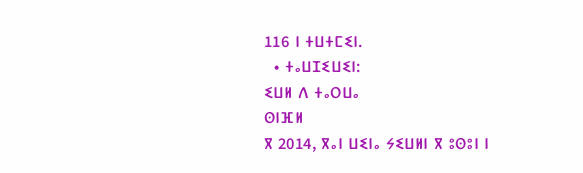116 ⵏ ⵜⵡⵜⵎⵉⵏ.
  • ⵜⴰⵡⵊⵉⵡⵉⵏ:
ⵉⵡⵍ ⴷ ⵜⴰⵔⵡⴰ
ⵙⵏⴼⵍ
ⴳ 2014, ⴳⴰⵏ ⵡⵉⵏⴰ ⵢⵉⵡⵍⵏ ⴳ ⵓⵙⵓⵏ ⵏ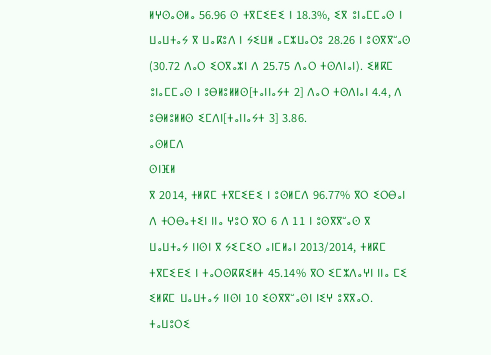ⵍⵖⵙⴰⵙⵍⴰ 56.96 ⵙ ⵜⴳⵎⵉⴹⵉ ⵏ 18.3%, ⵉⴳ ⵓⵏⴰⵎⵎⴰⵙ ⵏ ⵡⴰⵡⵜⴰⵢ ⴳ ⵡⴰⴽⵓⴷ ⵏ ⵢⵉⵡⵍ ⴰⵎⵣⵡⴰⵔⵓ 28.26 ⵏ ⵓⵙⴳⴳⵯⴰⵙ (30.72 ⴷⴰⵔ ⵉⵔⴳⴰⵣⵏ ⴷ 25.75 ⴷⴰⵔ ⵜⵙⴷⵏⴰⵏ). ⵉⵍⴽⵎ ⵓⵏⴰⵎⵎⴰⵙ ⵏ ⵓⴱⵍⵓⵍⵍⵙ[ⵜⴰⵏⵏⴰⵢⵜ 2] ⴷⴰⵔ ⵜⵙⴷⵏⴰⵏ 4.4, ⴷ ⵓⴱⵍⵓⵍⵍⵙ ⵉⵎⴷⵏ[ⵜⴰⵏⵏⴰⵢⵜ 3] 3.86.
ⴰⵙⵍⵎⴷ
ⵙⵏⴼⵍ
ⴳ 2014, ⵜⵍⴽⵎ ⵜⴳⵎⵉⴹⵉ ⵏ ⵓⵙⵍⵎⴷ 96.77% ⴳⵔ ⵉⵔⴱⴰⵏ ⴷ ⵜⵔⴱⴰⵜⵉⵏ ⵏⵏⴰ ⵖⵓⵔ ⴳⵔ 6 ⴷ 11 ⵏ ⵓⵙⴳⴳⵯⴰⵙ ⴳ ⵡⴰⵡⵜⴰⵢ ⵏⵏⵙⵏ ⴳ ⵢⵉⵎⵉⵔ ⴰⵏⵎⵍⴰⵏ 2013/2014, ⵜⵍⴽⵎ ⵜⴳⵎⵉⴹⵉ ⵏ ⵜⴰⵔⵙⴽⴽⵉⵍⵜ 45.14% ⴳⵔ ⵉⵎⵣⴷⴰⵖⵏ ⵏⵏⴰ ⵎⵉ ⵉⵍⴽⵎ ⵡⴰⵡⵜⴰⵢ ⵏⵏⵙⵏ 10 ⵉⵙⴳⴳⵯⴰⵙⵏ ⵏⵉⵖ ⵓⴳⴳⴰⵔ.
ⵜⴰⵡⵓⵔⵉ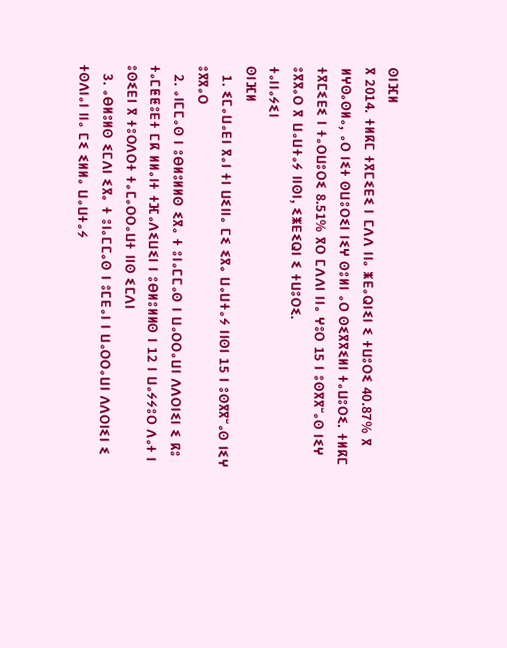ⵙⵏⴼⵍ
ⴳ 2014. ⵜⵍⴽⵎ ⵜⴳⵎⵉⴹⵉ ⵏ ⵎⴷⴷ ⵏⵏⴰ ⵥⴹⴰⵕⵏⵉⵏ ⵉ ⵜⵡⵓⵔⵉ 40.87% ⴳ ⵍⵖⵙⴰⵙⵍⴰ, ⴰⵔ ⵏⵉⵜ ⵙⵡⵓⵔⵉⵏ ⵏⵉⵖ ⵙⵓⵍⵏ ⴰⵔ ⵙⵉⴳⴳⵉⵍⵏ ⵜⴰⵡⵓⵔⵉ. ⵜⵍⴽⵎ ⵜⴳⵎⵉⴹⵉ ⵏ ⵜⴰⵔⵡⵓⵔⵉ 8.51% ⴳⵔ ⵎⴷⴷⵏ ⵏⵏⴰ ⵖⵓⵔ 15 ⵏ ⵓⵙⴳⴳⵯⴰⵙ ⵏⵉⵖ ⵓⴳⴳⴰⵔ ⴳ ⵡⴰⵡⵜⴰⵢ ⵏⵏⵙⵏ, ⵉⵥⴹⵉⵕⵏ ⵉ ⵜⵡⵓⵔⵉ.
ⵜⴰⵏⵏⴰⵢⵉⵏ
ⵙⵏⴼⵍ
  1. ⵉⵎⴰⵡⴰⴹⵏ ⴳⴰⵏ ⵜⵏ ⵡⵉⵏⵏⴰ ⵎⵉ ⵉⴳⴰ ⵡⴰⵡⵜⴰⵢ ⵏⵏⵙⵏ 15 ⵏ ⵓⵙⴳⴳⵯⴰⵙ ⵏⵉⵖ ⵓⴳⴳⴰⵔ
  2. ⴰⵏⵎⵎⴰⵙ ⵏ ⵓⴱⵍⵓⵍⵍⵙ ⵉⴳⴰ ⵜ ⵓⵏⴰⵎⵎⴰⵙ ⵏ ⵡⴰⵔⵔⴰⵡⵏ ⴷⴷⵔⵏⵉⵏ ⵉ ⴽⵓ ⵜⴰⵎⵟⵟⵓⴹⵜ ⵎⴽ ⵍⵍⴰⵏⵜ ⵜⴼⴰⴷⵉⵡⵉⵏ ⵏ ⵓⴱⵍⵓⵍⵍⵙ ⵏ 12 ⵏ ⵡⴰⵢⵢⵓⵔ ⴷⴰⵜ ⵏ ⵓⵙⵉⴹⵏ ⴳ ⵜⵓⵔⴷⵔⵜ ⵜⴰⵎⴰⵔⵔⴰⵡⵜ ⵏⵏⵙ ⵉⵎⴷⵏ
  3. ⴰⴱⵍⵓⵍⵙ ⵉⵎⴷⵏ ⵉⴳⴰ ⵜ ⵓⵏⴰⵎⵎⴰⵙ ⵏ ⵓⵎⴹⴰⵏ ⵏ ⵡⴰⵔⵔⴰⵡⵏ ⴷⴷⵔⵏⵉⵏ ⵉ ⵜⵙⴷⵏⴰⵏ ⵏⵏⴰ ⵎⵉ ⵉⵍⵍⴰ ⵡⴰⵡⵜⴰⵢ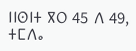ⵏⵏⵙⵏⵜ ⴳⵔ 45 ⴷ 49, ⵜⵎⴷⴰ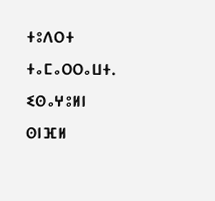ⵜⵓⴷⵔⵜ ⵜⴰⵎⴰⵔⵔⴰⵡⵜ.
ⵉⵙⴰⵖⵓⵍⵏ
ⵙⵏⴼⵍ